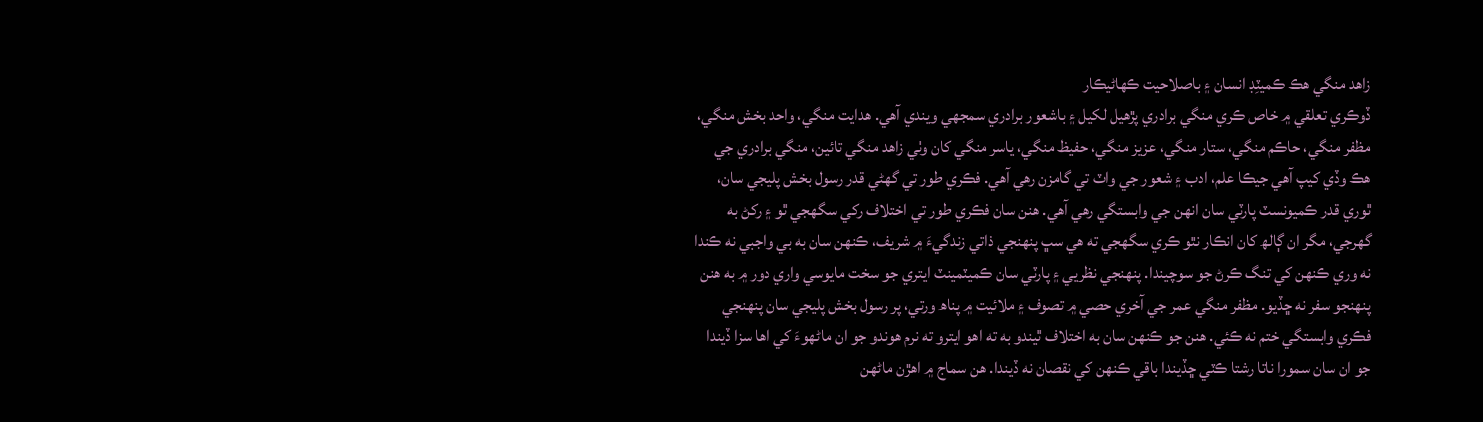زاهد منگي هڪ ڪميٽِڊ انسان ۽ باصلاحيت ڪهاڻيڪار
ڏوڪري تعلقي ۾ خاص ڪري منگي برادري پڙهيل لکيل ۽ باشعور برادري سمجهي ويندي آهي. هدايت منگي، واحد بخش منگي، مظفر منگي، حاڪم منگي، ستار منگي، عزيز منگي، حفيظ منگي، ياسر منگي کان وٺي زاهد منگي تائين، منگي برادري جي هڪ وڏي کيپ آهي جيڪا علم، ادب ۽ شعور جي واٽ تي گامزن رهي آهي. فڪري طور تي گهڻي قدر رسول بخش پليجي سان، ٿوري قدر ڪميونسٽ پارٽي سان انهن جي وابستگي رهي آهي. هنن سان فڪري طور تي اختلاف رکي سگهجي ٿو ۽ رکڻ به گهرجي، مگر ان ڳالھ کان انڪار نٿو ڪري سگهجي ته هي سڀ پنهنجي ذاتي زندگيءَ ۾ شريف، ڪنهن سان به بي واجبي نه ڪندا نه وري ڪنهن کي تنگ ڪرڻ جو سوچيندا. پنهنجي نظريي ۽ پارٽي سان ڪميٽمينٽ ايتري جو سخت مايوسي واري دور ۾ به هنن پنهنجو سفر نه ڇڏيو. مظفر منگي عمر جي آخري حصي ۾ تصوف ۽ ملائيت ۾ پناھ ورتي، پر رسول بخش پليجي سان پنهنجي فڪري وابستگي ختم نه ڪئي. هنن جو ڪنهن سان به اختلاف ٿيندو به ته اهو ايترو ته نرم هوندو جو ان ماڻهوءَ کي اها سزا ڏيندا جو ان سان سمورا ناتا رشتا ڪٽي ڇڏيندا باقي ڪنهن کي نقصان نه ڏيندا. هن سماج ۾ اهڙن ماڻهن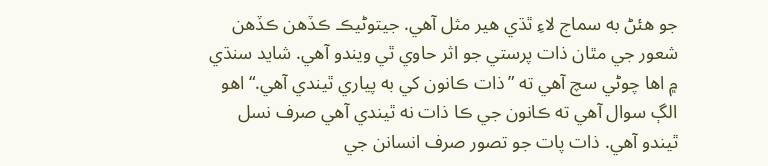جو هئڻ به سماج لاءِ ٿڌي هير مثل آهي. جيتوڻيڪ ڪڏهن ڪڏهن شعور جي مٿان ذات پرستي جو اثر حاوي ٿي ويندو آهي. شايد سنڌي ۾ اها چوڻي سچ آهي ته ”ذات ڪانون کي به پياري ٿيندي آهي.“ اهو الڳ سوال آهي ته ڪانون جي ڪا ذات نه ٿيندي آهي صرف نسل ٿيندو آهي. ذات پات جو تصور صرف انسانن جي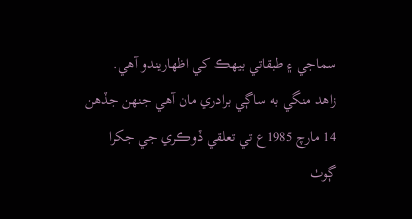سماجي ۽ طبقاتي بيهڪ کي اظهاريندو آهي.
زاهد منگي به ساڳي برادري مان آهي جنهن جڏهن 14 مارچ 1985ع تي تعلقي ڏوڪري جي جکرا ڳوٺ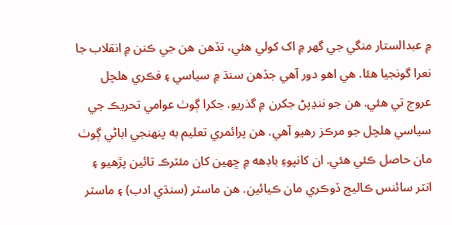۾ عبدالستار منگي جي گهر ۾ اک کولي هئي، تڏهن هن جي ڪنن ۾ انقلاب جا نعرا گونجيا هئا. هي اهو دور آهي جڏهن سنڌ ۾ سياسي ۽ فڪري هلچل عروج تي هئي. هن جو ننڍپڻ جکرن ۾ گذريو. جکرا ڳوٺ عوامي تحريڪ جي سياسي هلچل جو مرڪز رهيو آهي. هن پرائمري تعليم به پنهنجي اباڻي ڳوٺ مان حاصل ڪئي هئي. ان کانپوءِ باڊهه ۾ ڇهين کان مئٽرڪ تائين پڙهيو ۽ انٽر سائنس ڪاليج ڏوڪري مان ڪيائين. هن ماسٽر (سنڌي ادب) ۽ ماسٽر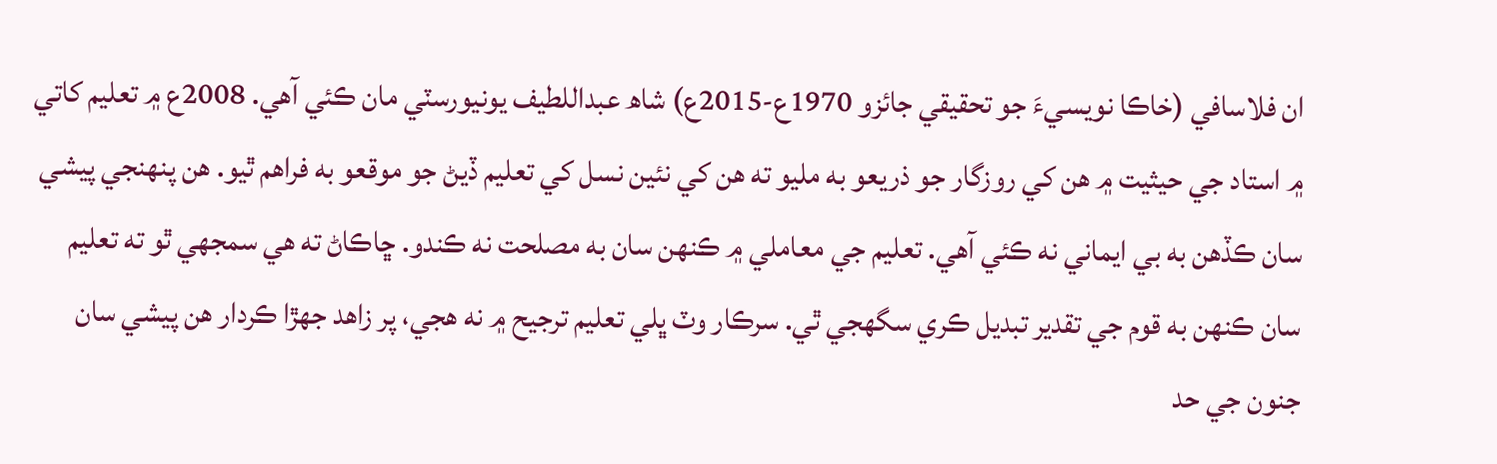ان فلاسافي (خاڪا نويسيءَ جو تحقيقي جائزو 1970ع-2015ع) شاھ عبداللطيف يونيورسٽي مان ڪئي آهي. 2008ع ۾ تعليم کاتي ۾ استاد جي حيثيت ۾ هن کي روزگار جو ذريعو به مليو ته هن کي نئين نسل کي تعليم ڏيڻ جو موقعو به فراهم ٿيو. هن پنهنجي پيشي سان ڪڏهن به بي ايماني نه ڪئي آهي. تعليم جي معاملي ۾ ڪنهن سان به مصلحت نه ڪندو. ڇاڪاڻ ته هي سمجهي ٿو ته تعليم سان ڪنهن به قوم جي تقدير تبديل ڪري سگهجي ٿي. سرڪار وٽ ڀلي تعليم ترجيح ۾ نه هجي، پر زاهد جهڙا ڪردار هن پيشي سان جنون جي حد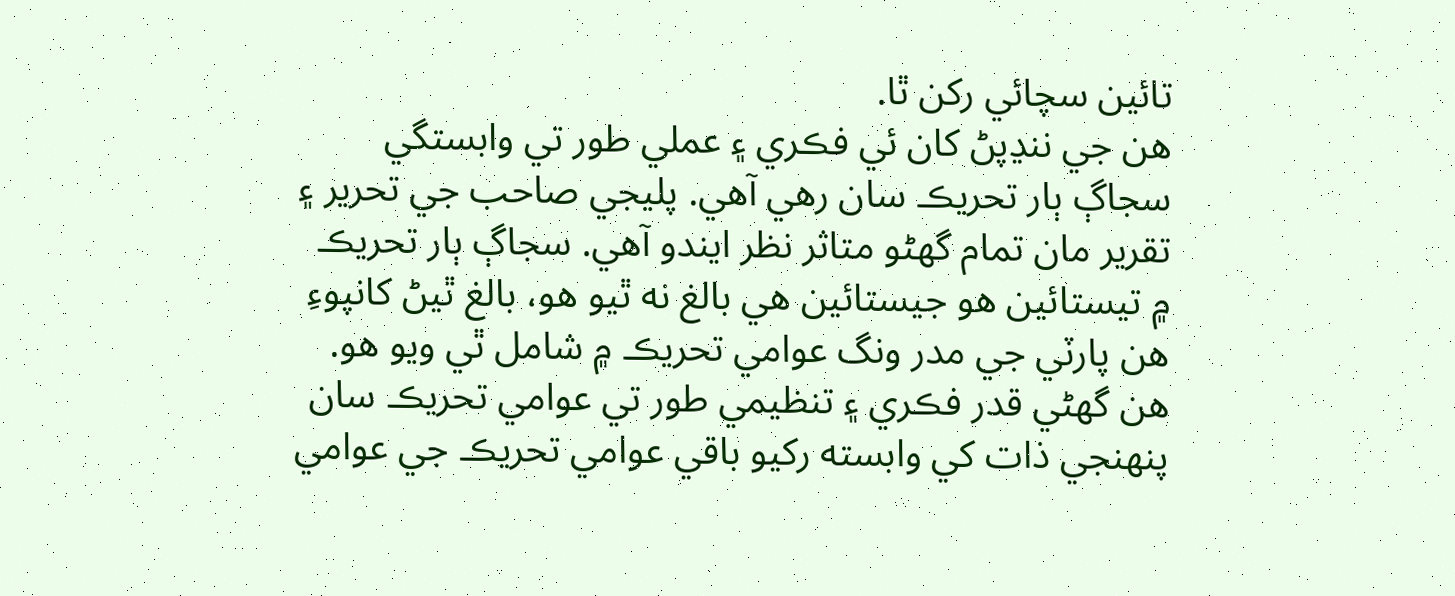تائين سچائي رکن ٿا.
هن جي ننڍپڻ کان ئي فڪري ۽ عملي طور تي وابستگي سجاڳ ٻار تحريڪ سان رهي آهي. پليجي صاحب جي تحرير ۽ تقرير مان تمام گهڻو متاثر نظر ايندو آهي. سجاڳ ٻار تحريڪ ۾ تيستائين هو جيستائين هي بالغ نه ٿيو هو، بالغ ٿيڻ کانپوءِ هن پارٽي جي مدر ونگ عوامي تحريڪ ۾ شامل ٿي ويو هو. هن گهڻي قدر فڪري ۽ تنظيمي طور تي عوامي تحريڪ سان پنهنجي ذات کي وابسته رکيو باقي عوامي تحريڪ جي عوامي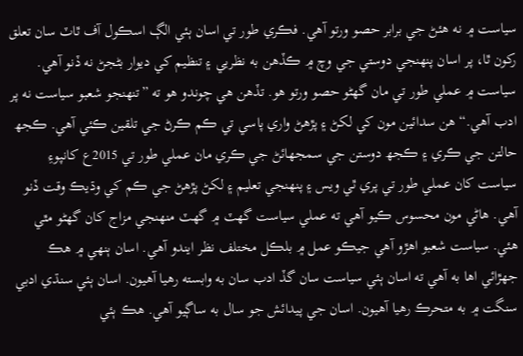سياست ۾ نه هئڻ جي برابر حصو ورتو آهي. فڪري طور تي اسان ٻئي الڳ اسڪول آف ٿاٽ سان تعلق رکون ٿا، پر اسان پنهنجي دوستي جي وچ ۾ ڪڏهن به نظريي ۽ تنظيم کي ديوار بڻجڻ نه ڏنو آهي. سياست ۾ عملي طور تي مان گهڻو حصو ورتو هو. تڏهن هي چوندو هو ته ”تنهنجو شعبو سياست نه پر ادب آهي.“ هن سدائين مون کي لکڻ ۽ پڙهڻ واري پاسي تي ڪم ڪرڻ جي تلقين ڪئي آهي. ڪجھ حالتن جي ڪري ۽ ڪجھ دوستن جي سمجهائڻ جي ڪري مان عملي طور تي 2015ع کانپوءِ سياست کان عملي طور تي پري ٿي ويس ۽ پنهنجي تعليم ۽ لکڻ پڙهڻ جي ڪم کي وڌيڪ وقت ڏنو آهي. هاڻي مون محسوس ڪيو آهي ته عملي سياست گهٽ ۾ گهٽ منهنجي مزاج کان گهڻو مٿي هئي. سياست شعبو اهڙو آهي جيڪو عمل ۾ بلڪل مختلف نظر ايندو آهي. اسان ٻنهي ۾ هڪ جهڙائي اها به آهي ته اسان ٻئي سياست سان گڏ ادب سان به وابسته رهيا آهيون. اسان ٻئي سنڌي ادبي سنگت ۾ به متحرڪ رهيا آهيون. اسان جي پيدائش جو سال به ساڳيو آهي. هڪ ٻئي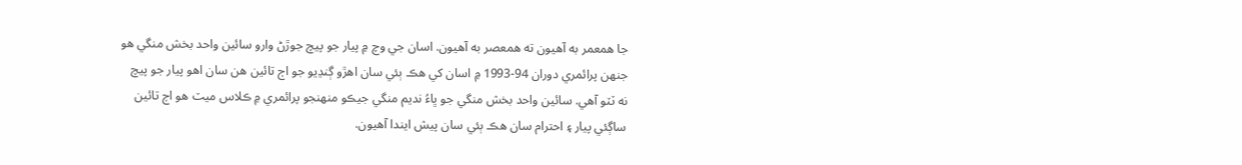جا همعمر به آهيون ته همعصر به آهيون. اسان جي وچ ۾ پيار جو پيچ جوڙڻ وارو سائين واحد بخش منگي هو جنهن پرائمري دوران 94-1993 ۾ اسان کي هڪ ٻئي سان اهڙو ڳنڍيو جو اڄ تائين هن سان اهو پيار جو پيچ نه ٽٽو آهي. سائين واحد بخش منگي جو ڀاءُ نديم منگي جيڪو منهنجو پرائمري ۾ ڪلاس ميٽ هو اڄ تائين ساڳئي پيار ۽ احترام سان هڪ ٻئي سان پيش ايندا آهيون.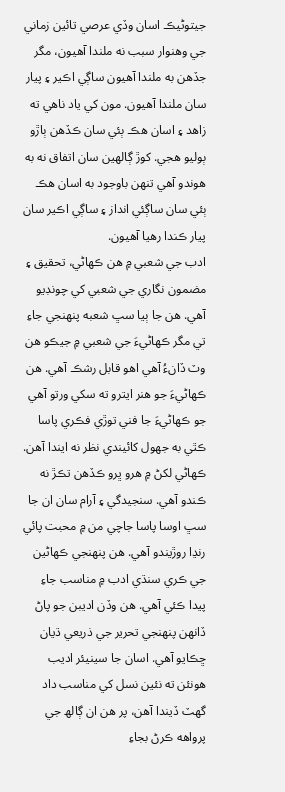جيتوڻيڪ اسان وڏي عرصي تائين زماني جي وهنوار سبب نه ملندا آهيون، مگر جڏهن به ملندا آهيون ساڳي اڪير ۽ پيار سان ملندا آهيون. مون کي ياد ناهي ته زاهد ۽ اسان هڪ ٻئي سان ڪڏهن ٻاڙو ٻوليو هجي. کوڙ ڳالهين سان اتفاق نه به هوندو آهي تنهن باوجود به اسان هڪ ٻئي سان ساڳئي انداز ۽ ساڳي اڪير سان پيار ڪندا رهيا آهيون.
ادب جي شعبي ۾ هن ڪهاڻي، تحقيق ۽ مضمون نگاري جي شعبي کي چونڊيو آهي. هن جا ٻيا سڀ شعبه پنهنجي جاءِ تي مگر ڪهاڻيءَ جي شعبي ۾ جيڪو هن وٽ ڏانءُ آهي اهو قابل رشڪ آهي. هن ڪهاڻيءَ جو هنر ايترو ته سکي ورتو آهي جو ڪهاڻيءَ جا فني توڙي فڪري پاسا ڪٿي به جهول کائيندي نظر نه ايندا آهن. ڪهاڻي لکڻ ۾ هرو ڀرو ڪڏهن تڪڙ نه ڪندو آهي. سنجيدگي ۽ آرام سان ان جا سڀ اوسا پاسا جاچي من ۾ محبت پائي رنڍا روڙيندو آهي. هن پنهنجي ڪهاڻين جي ڪري سنڌي ادب ۾ مناسب جاءِ پيدا ڪئي آهي. هن وڏن اديبن جو پاڻ ڏانهن پنهنجي تحرير جي ذريعي ڌيان ڇڪايو آهي. اسان جا سينيئر اديب هونئن ته نئين نسل کي مناسب داد گهٽ ڏيندا آهن، پر هن ان ڳالھ جي پرواهه ڪرڻ بجاءِ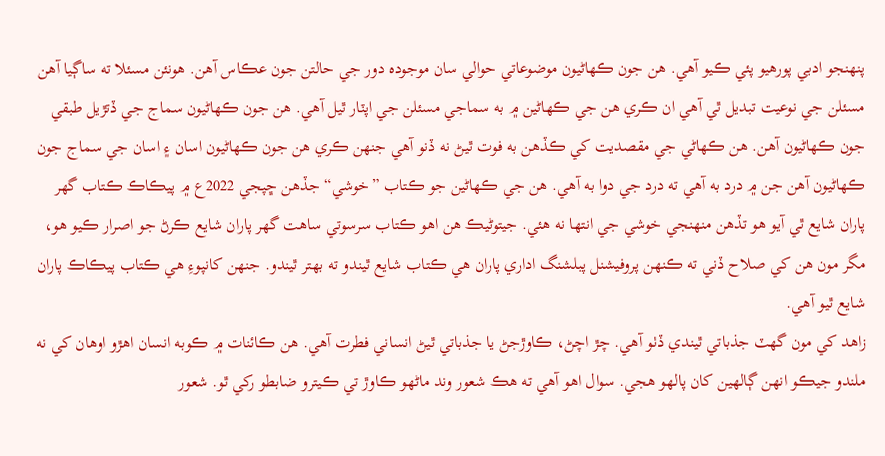پنهنجو ادبي پورهيو پئي ڪيو آهي. هن جون ڪهاڻيون موضوعاتي حوالي سان موجوده دور جي حالتن جون عڪاس آهن. هونئن مسئلا ته ساڳيا آهن مسئلن جي نوعيت تبديل ٿي آهي ان ڪري هن جي ڪهاڻين ۾ به سماجي مسئلن جي اپٽار ٿيل آهي. هن جون ڪهاڻيون سماج جي ڏتڙيل طبقي جون ڪهاڻيون آهن. هن ڪهاڻي جي مقصديت کي ڪڏهن به فوت ٿيڻ نه ڏنو آهي جنهن ڪري هن جون ڪهاڻيون اسان ۽ اسان جي سماج جون ڪهاڻيون آهن جن ۾ درد به آهي ته درد جي دوا به آهي. هن جي ڪهاڻين جو ڪتاب ”خوشي“ جڏهن ڇپجي 2022ع ۾ پيڪاڪ ڪتاب گهر پاران شايع ٿي آيو هو تڏهن منهنجي خوشي جي انتها نه هئي. جيتوڻيڪ هن اهو ڪتاب سرسوتي ساهت گهر پاران شايع ڪرڻ جو اصرار ڪيو هو، مگر مون هن کي صلاح ڏني ته ڪنهن پروفيشنل پبلشنگ اداري پاران هي ڪتاب شايع ٿيندو ته بهتر ٿيندو. جنهن کانپوءِ هي ڪتاب پيڪاڪ پاران شايع ٿيو آهي.
زاهد کي مون گهٽ جذباتي ٿيندي ڏٺو آهي. چڙ اچڻ، ڪاوڙجڻ يا جذباتي ٿيڻ انساني فطرت آهي. هن ڪائنات ۾ ڪوبه انسان اهڙو اوهان کي نه ملندو جيڪو انهن ڳالهين کان پالهو هجي. سوال اهو آهي ته هڪ شعور وند ماڻهو ڪاوڙ تي ڪيترو ضابطو رکي ٿو. شعور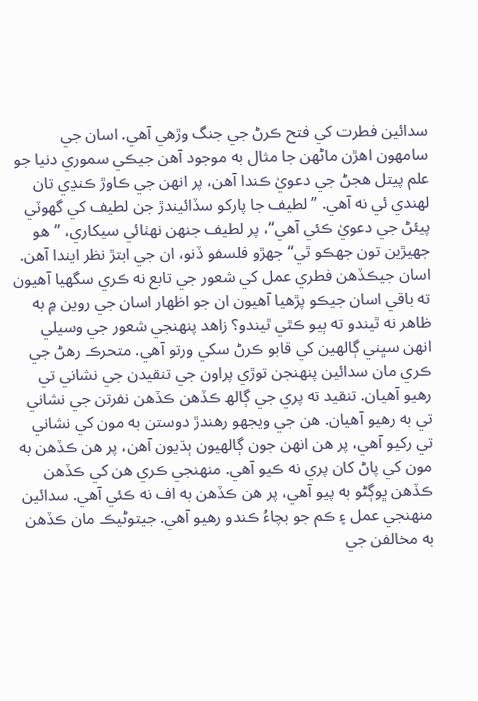سدائين فطرت کي فتح ڪرڻ جي جنگ وڙهي آهي. اسان جي سامهون اهڙن ماڻهن جا مثال به موجود آهن جيڪي سموري دنيا جو علم پيتل هجڻ جي دعويٰ ڪندا آهن، پر انهن جي ڪاوڙ ڪنڍي تان لهندي ئي نه آهي. ”لطيف جا پارکو سڏائيندڙ جن لطيف کي گهوٽي پيئڻ جي دعويٰ ڪئي آهي“، پر لطيف جنهن نهٺائي سيکاري، ”هو جهيڙين تون جهڪو ٿي“ جهڙو فلسفو ڏنو، ان جي ابتڙ نظر ايندا آهن. اسان جيڪڏهن فطري عمل کي شعور جي تابع نه ڪري سگهيا آهيون ته باقي اسان جيڪو پڙهيا آهيون ان جو اظهار اسان جي روين ۾ به ظاهر نه ٿيندو ته ٻيو ڪٿي ٿيندو؟ زاهد پنهنجي شعور جي وسيلي انهن سڀني ڳالهين کي قابو ڪرڻ سکي ورتو آهي. متحرڪ رهڻ جي ڪري مان سدائين پنهنجن توڙي پراون جي تنقيدن جي نشاني تي رهيو آهيان. تنقيد ته پري جي ڳالھ ڪڏهن ڪڏهن نفرتن جي نشاني تي به رهيو آهيان. هن جي ويجهو رهندڙ دوستن به مون کي نشاني تي رکيو آهي، پر هن انهن جون ڳالهيون ٻڌيون آهن، پر هن ڪڏهن به مون کي پاڻ کان پري نه ڪيو آهي. منهنجي ڪري هن کي ڪڏهن ڪڏهن ڀوڳڻو به پيو آهي، پر هن ڪڏهن به اف نه ڪئي آهي. سدائين منهنجي عمل ۽ ڪم جو بچاءُ ڪندو رهيو آهي. جيتوڻيڪ مان ڪڏهن به مخالفن جي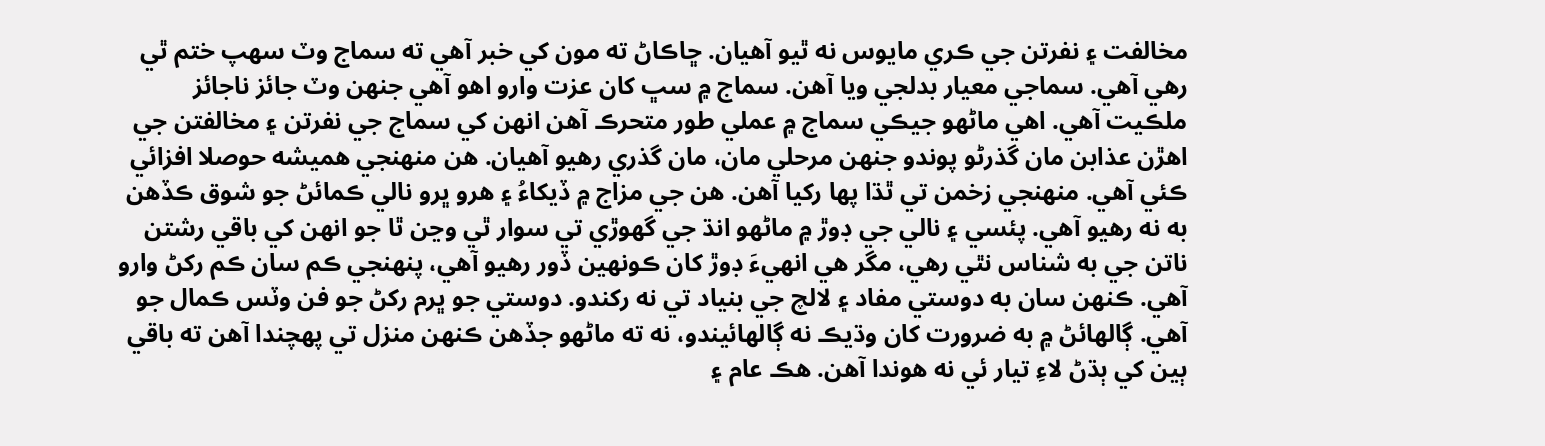مخالفت ۽ نفرتن جي ڪري مايوس نه ٿيو آهيان. ڇاڪاڻ ته مون کي خبر آهي ته سماج وٽ سهپ ختم ٿي رهي آهي. سماجي معيار بدلجي ويا آهن. سماج ۾ سڀ کان عزت وارو اهو آهي جنهن وٽ جائز ناجائز ملڪيت آهي. اهي ماڻهو جيڪي سماج ۾ عملي طور متحرڪ آهن انهن کي سماج جي نفرتن ۽ مخالفتن جي اهڙن عذابن مان گذرڻو پوندو جنهن مرحلي مان، مان گذري رهيو آهيان. هن منهنجي هميشه حوصلا افزائي ڪئي آهي. منهنجي زخمن تي ٿڌا پها رکيا آهن. هن جي مزاج ۾ ڏيکاءُ ۽ هرو ڀرو نالي ڪمائڻ جو شوق ڪڏهن به نه رهيو آهي. پئسي ۽ نالي جي ڊوڙ ۾ ماڻهو انڌ جي گهوڙي تي سوار ٿي وڃن ٿا جو انهن کي باقي رشتن ناتن جي به شناس نٿي رهي، مگر هي انهيءَ ڊوڙ کان ڪونهين ڏور رهيو آهي، پنهنجي ڪم سان ڪم رکڻ وارو آهي. ڪنهن سان به دوستي مفاد ۽ لالچ جي بنياد تي نه رکندو. دوستي جو ڀرم رکڻ جو فن وٽس ڪمال جو آهي. ڳالهائڻ ۾ به ضرورت کان وڌيڪ نه ڳالهائيندو، نه ته ماڻهو جڏهن ڪنهن منزل تي پهچندا آهن ته باقي ٻين کي ٻڌڻ لاءِ تيار ئي نه هوندا آهن. هڪ عام ۽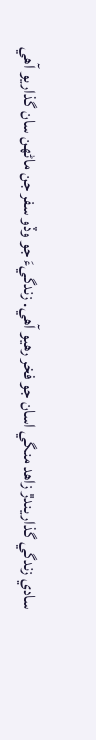سادي زندگي گذاريندڙ زاهد منگي اسان جو فخر رهيو آهي. زندگيءَ جو وڏو سفر جن ماڻهن سان گذاريو آهي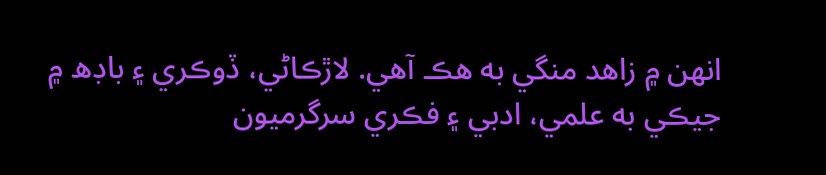انهن ۾ زاهد منگي به هڪ آهي. لاڙڪاڻي، ڏوڪري ۽ باڊھ ۾ جيڪي به علمي، ادبي ۽ فڪري سرگرميون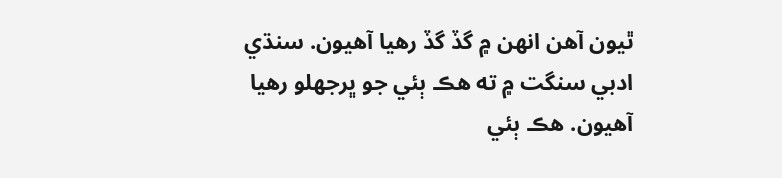ٿيون آهن انهن ۾ گڏ گڏ رهيا آهيون. سنڌي ادبي سنگت ۾ ته هڪ ٻئي جو ڀرجهلو رهيا آهيون. هڪ ٻئي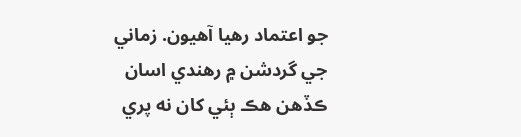جو اعتماد رهيا آهيون. زماني جي گردشن ۾ رهندي اسان ڪڏهن هڪ ٻئي کان نه پري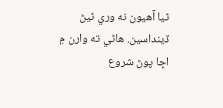ٿيا آهيون نه وري ٿيڻ ڏينداسين. هاڻي ته وارن ۾ اڇا پوڻ شروع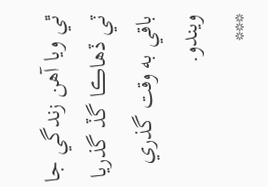ٿي ويا آهن زندگي جا ٽي ڏهاڪا گڏ گذريا باقي به وقت گذري ويندو.
***